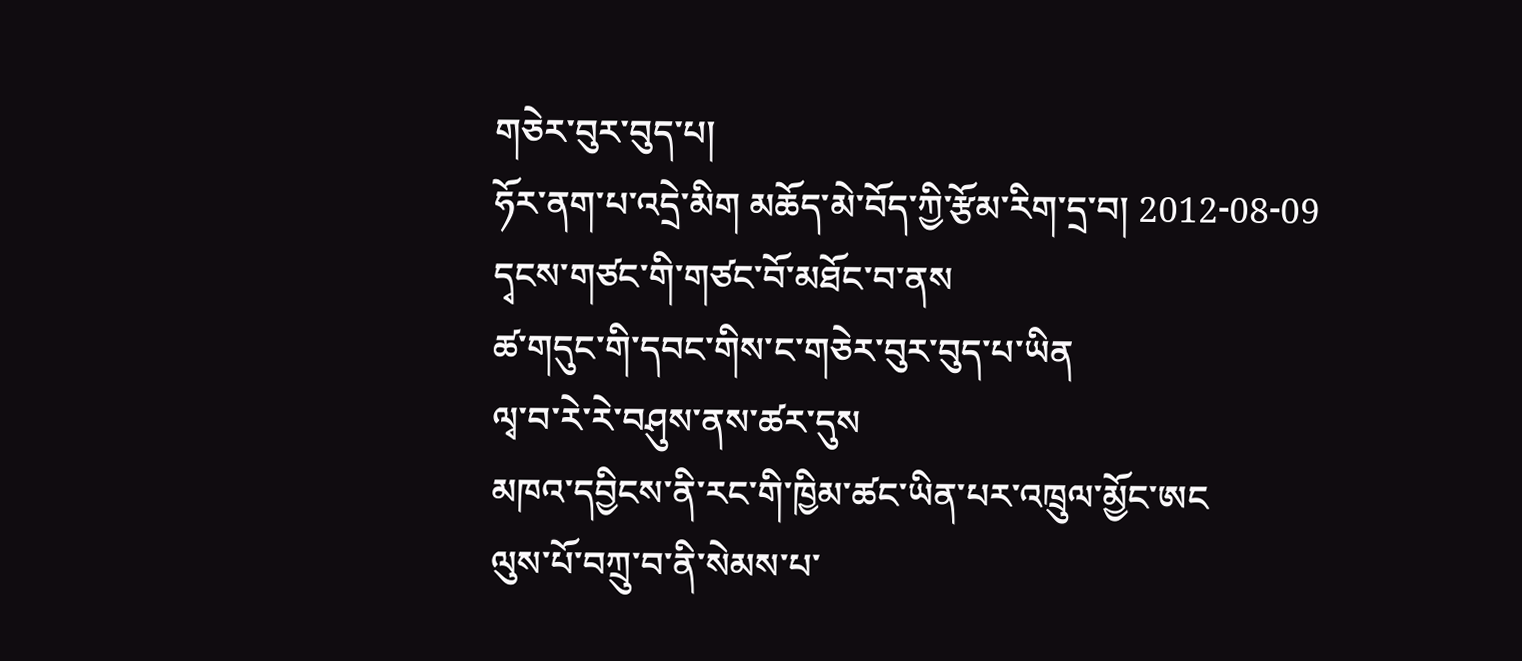གཅེར་བུར་བུད་པ།
ཧོར་ནག་པ་འདྲེ་མིག མཆོད་མེ་བོད་ཀྱི་རྩོམ་རིག་དྲ་བ། 2012-08-09
དྭངས་གཙང་གི་གཙང་བོ་མཐོང་བ་ནས
ཚ་གདུང་གི་དབང་གིས་ང་གཅེར་བུར་བུད་པ་ཡིན
ལྭ་བ་རེ་རེ་བཤུས་ནས་ཚར་དུས
མཁའ་དབྱིངས་ནི་རང་གི་ཁྱིམ་ཚང་ཡིན་པར་འཁྲུལ་མྱོང་ཨང
ལུས་པོ་བཀྲུ་བ་ནི་སེམས་པ་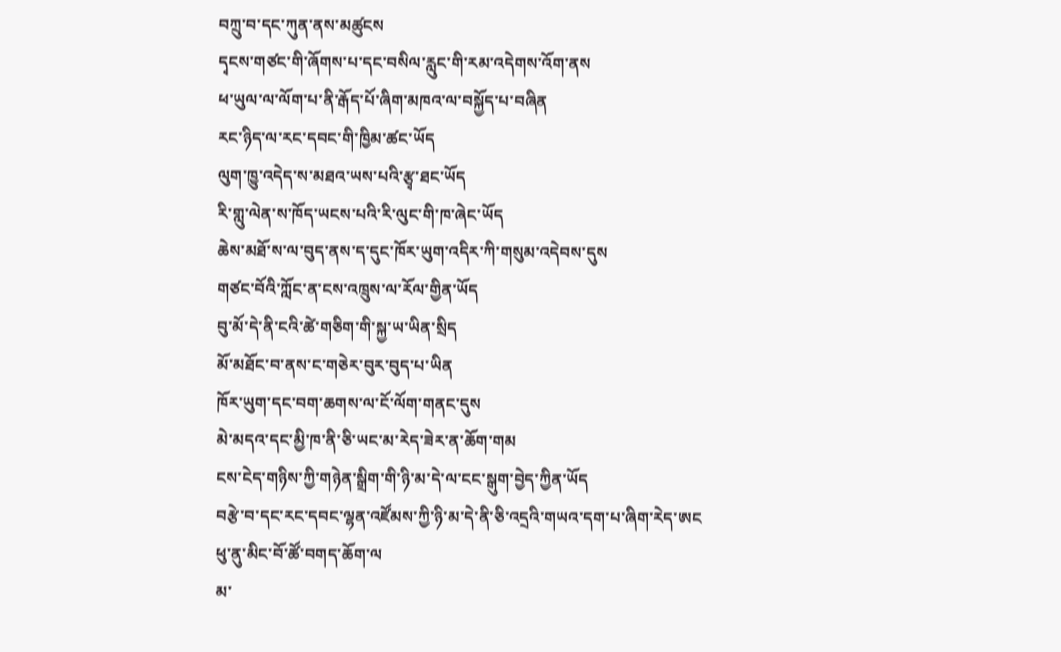བཀྲུ་བ་དང་ཀུན་ནས་མཚུངས
དྭངས་གཙང་གི་ཞོགས་པ་དང་བསིལ་རླུང་གི་རམ་འདེགས་འོག་ནས
ཕ་ཡུལ་ལ་ལོག་པ་ནི་རྒོད་པོ་ཞིག་མཁའ་ལ་བསྐྱོད་པ་བཞིན
རང་ཉིད་ལ་རང་དབང་གི་ཁྱིམ་ཚང་ཡོད
ལུག་ཁྱུ་འདེད་ས་མཐའ་ཡས་པའི་རྩྭ་ཐང་ཡོད
རི་གླུ་ལེན་ས་ཁོད་ཡངས་པའི་རི་ལུང་གི་ཁ་ཞེང་ཡོད
ཆེས་མཐོ་ས་ལ་བུད་ནས་ད་དུང་ཁོར་ཡུག་འདིར་ཀི་གསུམ་འདེབས་དུས
གཙང་བོའི་ཀློང་ན་ངས་འཁྲུས་ལ་རོལ་གྱིན་ཡོད
བུ་མོ་དེ་ནི་ངའི་ཚེ་གཅིག་གི་སྐྱ་ཡ་ཡིན་སྲིད
མོ་མཐོང་བ་ནས་ང་གཅེར་བུར་བུད་པ་ཡིན
ཁོར་ཡུག་དང་བག་ཆགས་ལ་ངོ་ལོག་གནང་དུས
མེ་མདའ་དང་མྱི་ཁ་ནི་ཅི་ཡང་མ་རེད་ཟེར་ན་ཆོག་གམ
ངས་ངེད་གཉིས་ཀྱི་གཉེན་སྒྲིག་གི་ཉི་མ་དེ་ལ་ངང་སྒུག་བྱེད་ཀྱིན་ཡོད
བརྩེ་བ་དང་རང་དབང་ལྷན་འཛོམས་ཀྱི་ཉི་མ་དེ་ནི་ཅི་འདྲའི་གཡའ་དག་པ་ཞིག་རེད་ཨང
ཕུ་ནུ་མིང་བོ་ཚོ་བགད་ཆོག་ལ
མ་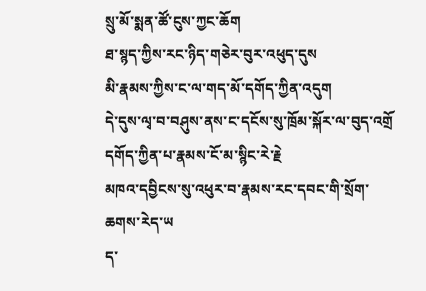སྲུ་མོ་སྨན་ཚོ་ངུས་ཀྱང་ཆོག
ཐ་སྙད་ཀྱིས་རང་ཉིད་གཅེར་བུར་འཕུད་དུས
མི་རྣམས་ཀྱིས་ང་ལ་གད་མོ་དགོད་ཀྱིན་འདུག
དེ་དུས་ལྭ་བ་བཤུས་ནས་ང་དངོས་སུ་ཁྲོམ་སྐོར་ལ་བུད་འགྲོ
དགོད་ཀྱིན་པ་རྣམས་ངོ་མ་སྙིང་རེ་རྗེ
མཁའ་དབྱིངས་སུ་འཕུར་བ་རྣམས་རང་དབང་གི་སྲོག་ཆགས་རེད་ཡ
ད་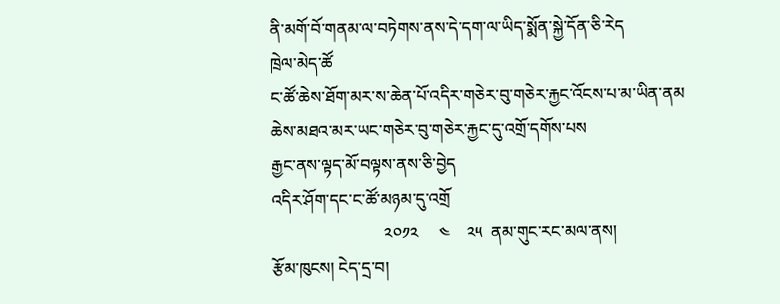ནི་མགོ་བོ་གནམ་ལ་བཏེགས་ནས་དེ་དག་ལ་ཡིད་སྨོན་སྐྱེ་དོན་ཅི་རེད
ཁྲེལ་མེད་ཚོ
ང་ཚོ་ཆེས་ཐོག་མར་ས་ཆེན་པོ་འདིར་གཅེར་བུ་གཅེར་རྐྱང་འོངས་པ་མ་ཡིན་ནམ
ཆེས་མཐའ་མར་ཡང་གཅེར་བུ་གཅེར་རྐྱང་དུ་འགྲོ་དགོས་པས
རྒྱང་ནས་ལྟད་མོ་བལྟས་ནས་ཅི་བྱེད
འདིར་ཤོག་དང་ང་ཚོ་མཉམ་དུ་འགྲོ
                           ༢༠༡༢     ༤    ༢༥  ནམ་གུང་རང་མལ་ནས།
རྩོམ་ཁུངས། ངེད་དྲ་བ།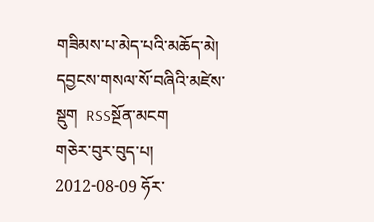གཟིམས་པ་མེད་པའི་མཆོད་མེ། དབྱངས་གསལ་སོ་བཞིའི་མཛེས་སྡུག  RSSསྔོན་མངག
གཅེར་བུར་བུད་པ།
2012-08-09 ཧོར་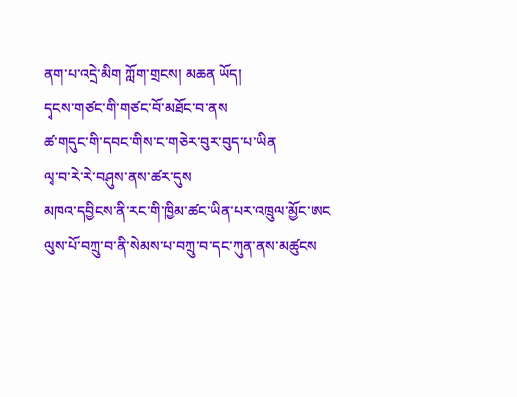ནག་པ་འདྲེ་མིག ཀློག་གྲངས། མཆན ཡོད།
དྭངས་གཙང་གི་གཙང་བོ་མཐོང་བ་ནས
ཚ་གདུང་གི་དབང་གིས་ང་གཅེར་བུར་བུད་པ་ཡིན
ལྭ་བ་རེ་རེ་བཤུས་ནས་ཚར་དུས
མཁའ་དབྱིངས་ནི་རང་གི་ཁྱིམ་ཚང་ཡིན་པར་འཁྲུལ་མྱོང་ཨང
ལུས་པོ་བཀྲུ་བ་ནི་སེམས་པ་བཀྲུ་བ་དང་ཀུན་ནས་མཚུངས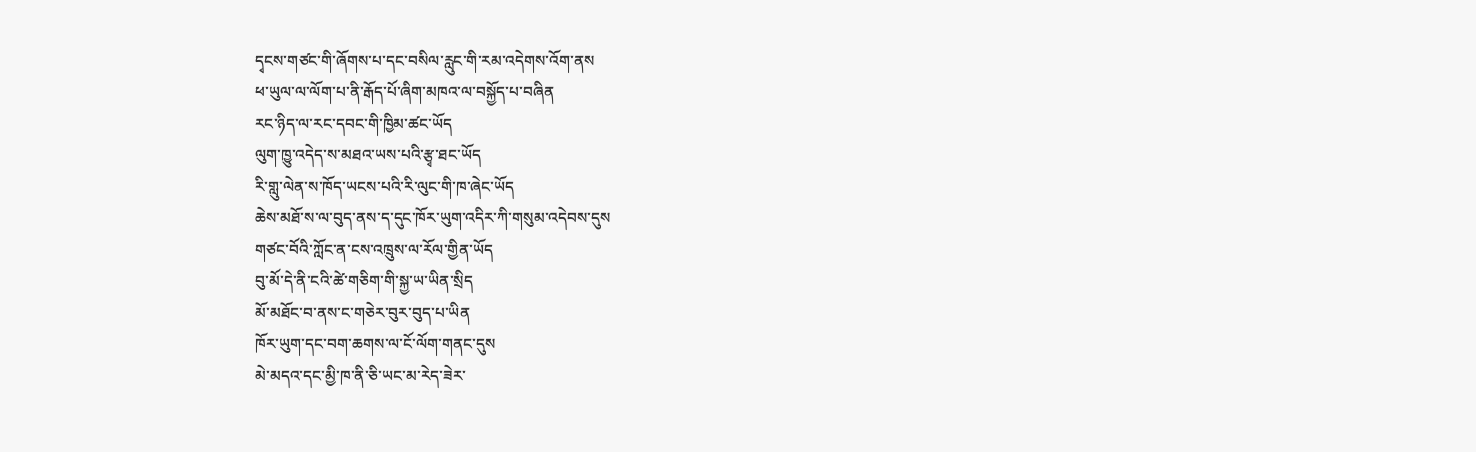དྭངས་གཙང་གི་ཞོགས་པ་དང་བསིལ་རླུང་གི་རམ་འདེགས་འོག་ནས
ཕ་ཡུལ་ལ་ལོག་པ་ནི་རྒོད་པོ་ཞིག་མཁའ་ལ་བསྐྱོད་པ་བཞིན
རང་ཉིད་ལ་རང་དབང་གི་ཁྱིམ་ཚང་ཡོད
ལུག་ཁྱུ་འདེད་ས་མཐའ་ཡས་པའི་རྩྭ་ཐང་ཡོད
རི་གླུ་ལེན་ས་ཁོད་ཡངས་པའི་རི་ལུང་གི་ཁ་ཞེང་ཡོད
ཆེས་མཐོ་ས་ལ་བུད་ནས་ད་དུང་ཁོར་ཡུག་འདིར་ཀི་གསུམ་འདེབས་དུས
གཙང་བོའི་ཀློང་ན་ངས་འཁྲུས་ལ་རོལ་གྱིན་ཡོད
བུ་མོ་དེ་ནི་ངའི་ཚེ་གཅིག་གི་སྐྱ་ཡ་ཡིན་སྲིད
མོ་མཐོང་བ་ནས་ང་གཅེར་བུར་བུད་པ་ཡིན
ཁོར་ཡུག་དང་བག་ཆགས་ལ་ངོ་ལོག་གནང་དུས
མེ་མདའ་དང་མྱི་ཁ་ནི་ཅི་ཡང་མ་རེད་ཟེར་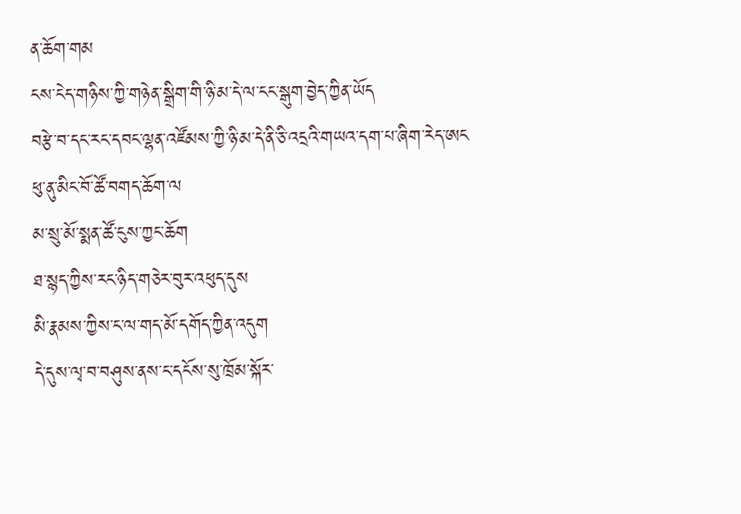ན་ཆོག་གམ
ངས་ངེད་གཉིས་ཀྱི་གཉེན་སྒྲིག་གི་ཉི་མ་དེ་ལ་ངང་སྒུག་བྱེད་ཀྱིན་ཡོད
བརྩེ་བ་དང་རང་དབང་ལྷན་འཛོམས་ཀྱི་ཉི་མ་དེ་ནི་ཅི་འདྲའི་གཡའ་དག་པ་ཞིག་རེད་ཨང
ཕུ་ནུ་མིང་བོ་ཚོ་བགད་ཆོག་ལ
མ་སྲུ་མོ་སྨན་ཚོ་ངུས་ཀྱང་ཆོག
ཐ་སྙད་ཀྱིས་རང་ཉིད་གཅེར་བུར་འཕུད་དུས
མི་རྣམས་ཀྱིས་ང་ལ་གད་མོ་དགོད་ཀྱིན་འདུག
དེ་དུས་ལྭ་བ་བཤུས་ནས་ང་དངོས་སུ་ཁྲོམ་སྐོར་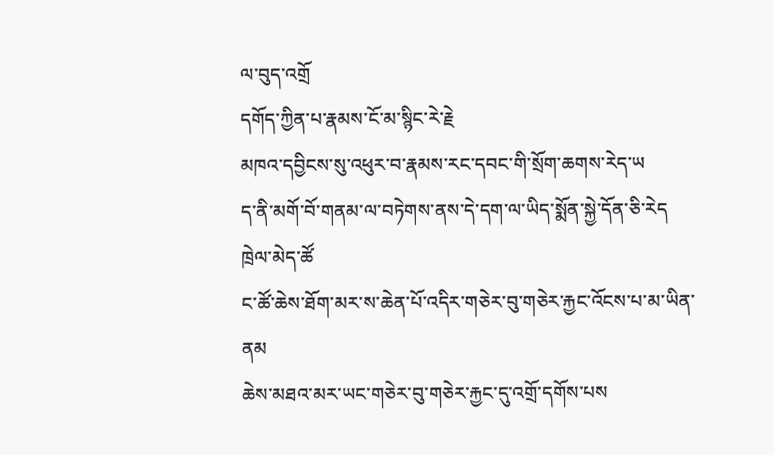ལ་བུད་འགྲོ
དགོད་ཀྱིན་པ་རྣམས་ངོ་མ་སྙིང་རེ་རྗེ
མཁའ་དབྱིངས་སུ་འཕུར་བ་རྣམས་རང་དབང་གི་སྲོག་ཆགས་རེད་ཡ
ད་ནི་མགོ་བོ་གནམ་ལ་བཏེགས་ནས་དེ་དག་ལ་ཡིད་སྨོན་སྐྱེ་དོན་ཅི་རེད
ཁྲེལ་མེད་ཚོ
ང་ཚོ་ཆེས་ཐོག་མར་ས་ཆེན་པོ་འདིར་གཅེར་བུ་གཅེར་རྐྱང་འོངས་པ་མ་ཡིན་ནམ
ཆེས་མཐའ་མར་ཡང་གཅེར་བུ་གཅེར་རྐྱང་དུ་འགྲོ་དགོས་པས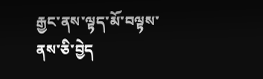རྒྱང་ནས་ལྟད་མོ་བལྟས་ནས་ཅི་བྱེད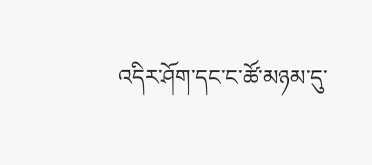འདིར་ཤོག་དང་ང་ཚོ་མཉམ་དུ་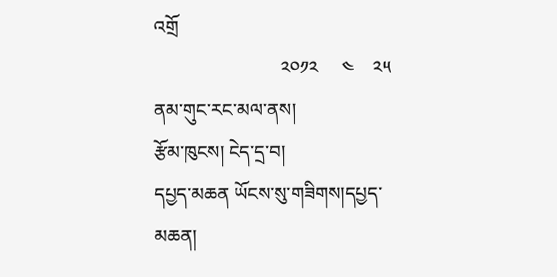འགྲོ
                           ༢༠༡༢     ༤    ༢༥  ནམ་གུང་རང་མལ་ནས།
རྩོམ་ཁུངས། ངེད་དྲ་བ།
དཔྱད་མཆན ཡོངས་སུ་གཟིགས།དཔྱད་མཆན།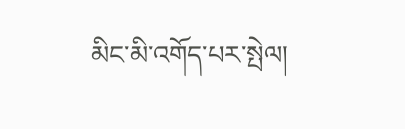མིང་མི་འགོད་པར་སྤེལ།